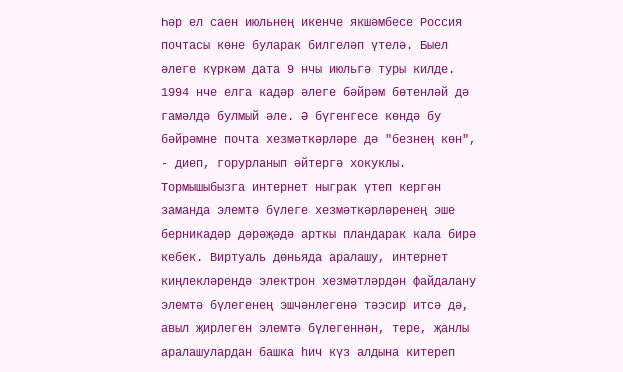Һәр ел саен июльнең икенче якшәмбесе Россия почтасы көне буларак билгеләп үтелә. Быел әлеге күркәм дата 9 нчы июльгә туры килде. 1994 нче елга кадәр әлеге бәйрәм бөтенләй дә гамәлдә булмый әле. Ә бүгенгесе көндә бу бәйрәмне почта хезмәткәрләре дә "безнең көн", - диеп, горурланып әйтергә хокуклы.
Тормышыбызга интернет ныграк үтеп кергән заманда элемтә бүлеге хезмәткәрләренең эше берникадәр дәрәҗәдә арткы пландарак кала бирә кебек. Виртуаль дөньяда аралашу, интернет киңлекләрендә электрон хезмәтләрдән файдалану элемтә бүлегенең эшчәнлегенә тәэсир итсә дә, авыл җирлеген элемтә бүлегеннән, тере, җанлы аралашулардан башка һич күз алдына китереп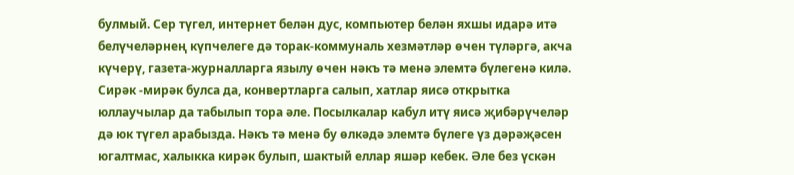булмый. Сер түгел, интернет белән дус, компьютер белән яхшы идарә итә белүчеләрнең күпчелеге дә торак-коммуналь хезмәтләр өчен түләргә, акча күчерү, газета-журналларга язылу өчен нәкъ тә менә элемтә бүлегенә килә. Сирәк -мирәк булса да, конвертларга салып, хатлар яисә открытка юллаучылар да табылып тора әле. Посылкалар кабул итү яисә җибәрүчеләр дә юк түгел арабызда. Нәкъ тә менә бу өлкәдә элемтә бүлеге үз дәрәҗәсен югалтмас, халыкка кирәк булып, шактый еллар яшәр кебек. Әле без үскән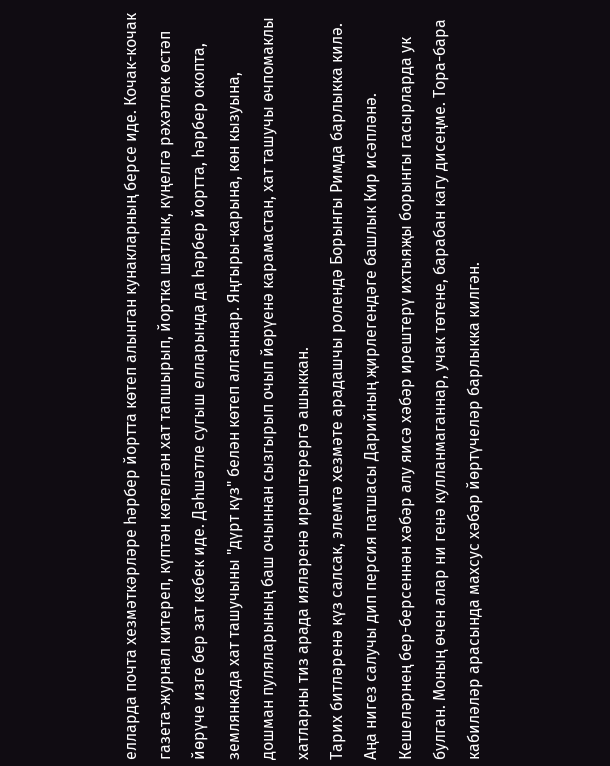елларда почта хезмәткәрләре һәрбер йортта көтеп алынган кунакларның берсе иде. Кочак-кочак газета-журнал китереп, күптән көтелгән хат тапшырып, йортка шатлык, күңелгә рәхәтлек өстәп йөрүче изге бер зат кебек иде. Дәһшәтле сугыш елларында да һәрбер йортта, һәрбер окопта, землянкада хат ташучыны "дүрт күз" белән көтеп алганнар. Яңгыры-карына, көн кызуына, дошман пуляларының баш очыннан сызгырып очып йөрүенә карамастан, хат ташучы өчпомаклы хатларны тиз арада ияләренә ирештерергә ашыккан.
Тарих битләренә күз салсак, элемтә хезмәте арадашчы ролендә Борынгы Римда барлыкка килә. Аңа нигез салучы дип персия патшасы Дарийның җирлегендәге башлык Кир исәпләнә. Кешеләрнең бер-берсеннән хәбәр алу яисә хәбәр ирештерү ихтыяҗы борынгы гасырларда ук булган. Моның өчен алар ни генә кулланмаганнар, учак төтене, барабан кагу дисеңме. Тора-бара кабиләләр арасында махсус хәбәр йөртүчеләр барлыкка килгән.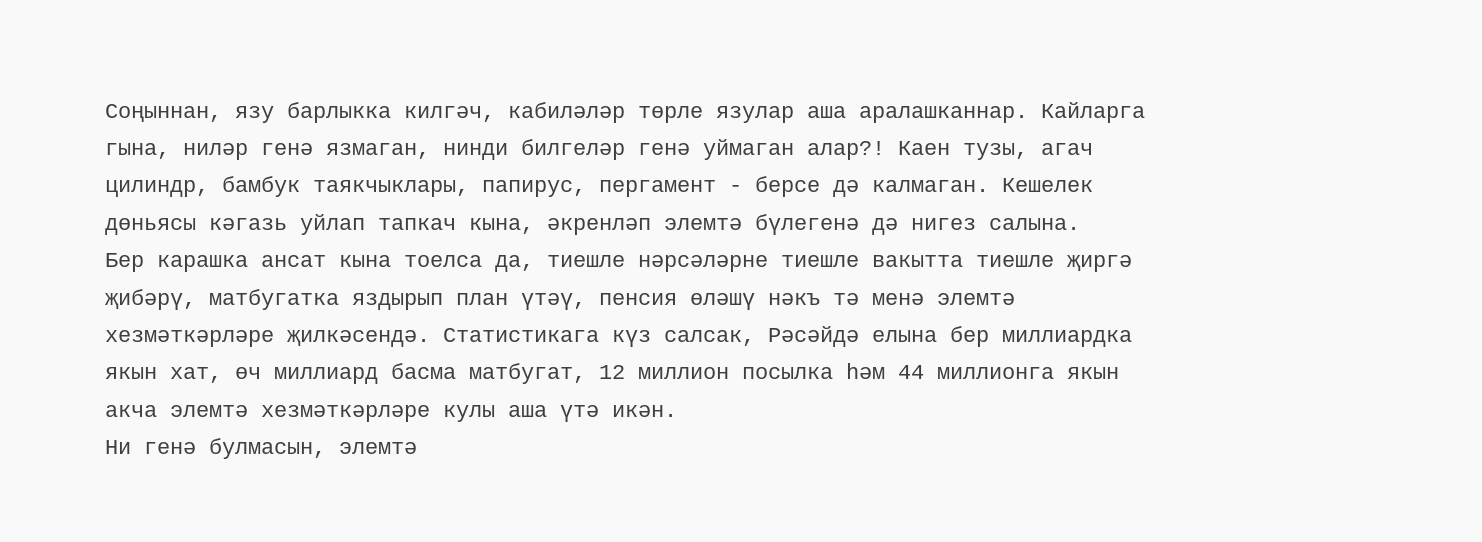Соңыннан, язу барлыкка килгәч, кабиләләр төрле язулар аша аралашканнар. Кайларга гына, ниләр генә язмаган, нинди билгеләр генә уймаган алар?! Каен тузы, агач цилиндр, бамбук таякчыклары, папирус, пергамент - берсе дә калмаган. Кешелек дөньясы кәгазь уйлап тапкач кына, әкренләп элемтә бүлегенә дә нигез салына.
Бер карашка ансат кына тоелса да, тиешле нәрсәләрне тиешле вакытта тиешле җиргә җибәрү, матбугатка яздырып план үтәү, пенсия өләшү нәкъ тә менә элемтә хезмәткәрләре җилкәсендә. Статистикага күз салсак, Рәсәйдә елына бер миллиардка якын хат, өч миллиард басма матбугат, 12 миллион посылка һәм 44 миллионга якын акча элемтә хезмәткәрләре кулы аша үтә икән.
Ни генә булмасын, элемтә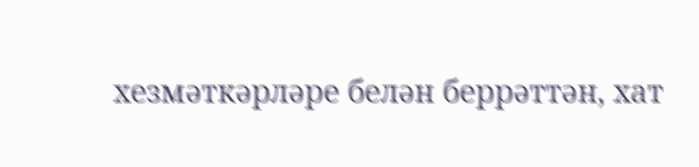хезмәткәрләре белән беррәттән, хат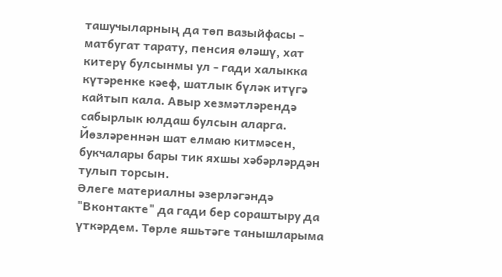ташучыларның да төп вазыйфасы - матбугат тарату, пенсия өләшү, хат китерү булсынмы ул - гади халыкка күтәренке кәеф, шатлык бүләк итүгә кайтып кала. Авыр хезмәтләрендә сабырлык юлдаш булсын аларга. Йөзләреннән шат елмаю китмәсен, букчалары бары тик яхшы хәбәрләрдән тулып торсын.
Әлеге материалны әзерләгәндә "Вконтакте" да гади бер сораштыру да үткәрдем. Төрле яшьтәге танышларыма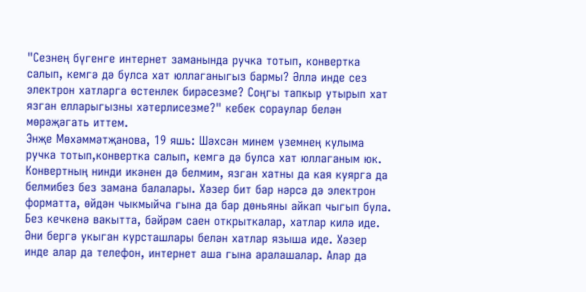"Сезнең бүгенге интернет заманында ручка тотып, конвертка салып, кемгә дә булса хат юллаганыгыз бармы? Әллә инде сез электрон хатларга өстенлек бирәсезме? Соңгы тапкыр утырып хат язган елларыгызны хәтерлисезме?" кебек сораулар белән мөрәҗәгать иттем.
Энҗе Мөхәммәтҗанова, 19 яшь: Шәхсән минем үземнең кулыма ручка тотып,конвертка салып, кемгә дә булса хат юллаганым юк. Конвертның нинди икәнен дә белмим, язган хатны да кая куярга да белмибез без замана балалары. Хәзер бит бар нәрсә дә электрон форматта, өйдән чыкмыйча гына да бар дөньяны айкап чыгып була. Без кечкенә вакытта, бәйрәм саен открыткалар, хатлар килә иде. Әни бергә укыган курсташлары белән хатлар языша иде. Хәзер инде алар да телефон, интернет аша гына аралашалар. Алар да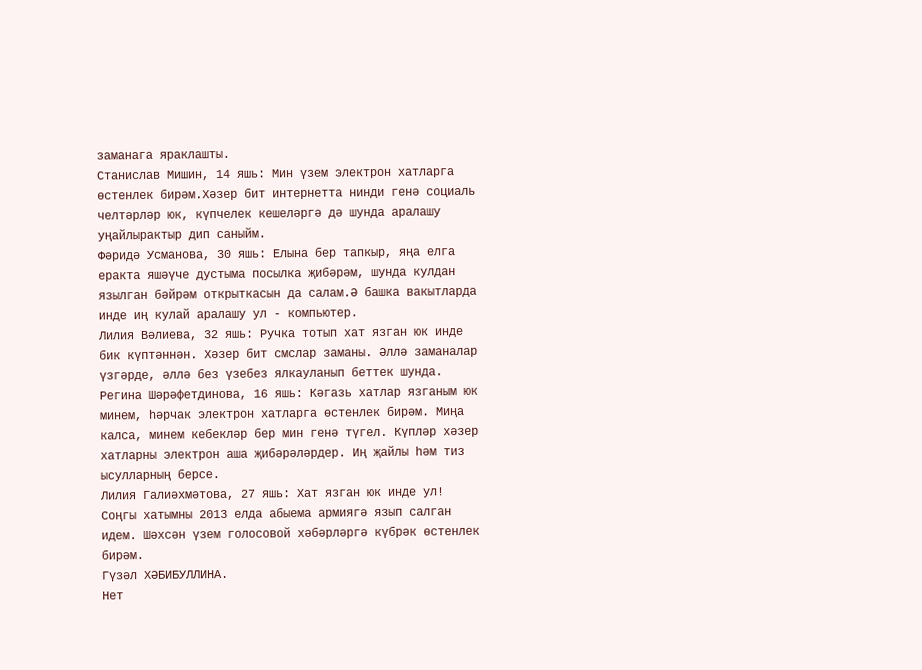заманага яраклашты.
Станислав Мишин, 14 яшь: Мин үзем электрон хатларга өстенлек бирәм.Хәзер бит интернетта нинди генә социаль челтәрләр юк, күпчелек кешеләргә дә шунда аралашу уңайлырактыр дип саныйм.
Фәридә Усманова, 30 яшь: Елына бер тапкыр, яңа елга еракта яшәүче дустыма посылка җибәрәм, шунда кулдан язылган бәйрәм открыткасын да салам.Ә башка вакытларда инде иң кулай аралашу ул - компьютер.
Лилия Вәлиева, 32 яшь: Ручка тотып хат язган юк инде бик күптәннән. Хәзер бит смслар заманы. Әллә заманалар үзгәрде, әллә без үзебез ялкауланып беттек шунда.
Регина Шәрәфетдинова, 16 яшь: Кәгазь хатлар язганым юк минем, һәрчак электрон хатларга өстенлек бирәм. Миңа калса, минем кебекләр бер мин генә түгел. Күпләр хәзер хатларны электрон аша җибәрәләрдер. Иң җайлы һәм тиз ысулларның берсе.
Лилия Галиәхмәтова, 27 яшь: Хат язган юк инде ул! Соңгы хатымны 2013 елда абыема армиягә язып салган идем. Шәхсән үзем голосовой хәбәрләргә күбрәк өстенлек бирәм.
Гүзәл ХӘБИБУЛЛИНА.
Нет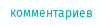комментариев